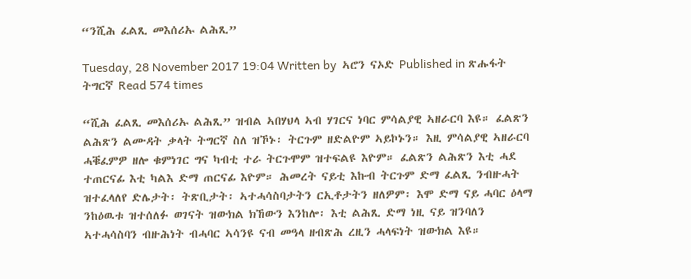“ንሺሕ ፈልጺ መእሰሪኡ ልሕጺ”

Tuesday, 28 November 2017 19:04 Written by  ኣሮን ናኦድ Published in ጽሑፋት ትግርኛ Read 574 times

“ሺሕ ፈልጺ መእሰሪኡ ልሕጺ” ዝብል ኣበሃህላ ኣብ ሃገርና ነባር ምሳልያዊ ኣዘራርባ እዩ። ፈልጽን ልሕጽን ልሙዳት ቃላት ትግርኛ ስለ ዝኾኑ፡ ትርጉም ዘድልዮም ኣይኮኑን። እዚ ምሳልያዊ ኣዘራርባ ሓቑፈምዎ ዘሎ ቁምነገር ግና ካብቲ ተራ ትርጉሞም ዝተፍልዩ እዮም። ፈልጽን ልሕጽን እቲ ሓደ ተጠርናፊ እቲ ካልእ ድማ ጠርናፊ እዮም። ሕመረት ናይቲ እኩብ ትርጉም ድማ ፈልጺ ንብዙሓት ዝተፈላለየ ድሌታት፡ ትጽቢታት፡ ኣተሓሳስባታትን ርኢቶታትን ዘለዎም፡ እሞ ድማ ናይ ሓባር ዕላማ ንከዕዉቱ ዝተሰለፉ ወገናት ዝውክል ክኸውን እንከሎ፡ እቲ ልሕጺ ድማ ነዚ ናይ ዝንባለን ኣተሓሳስባን ብዙሕነት ብሓባር ኣሳንዩ ናብ መዓላ ዘብጽሕ ረዚን ሓላፍነት ዝውክል እዩ።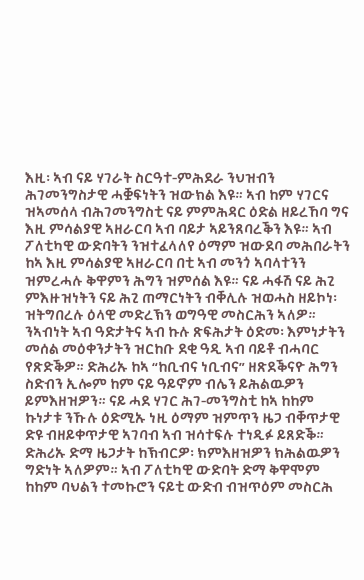እዚ፡ ኣብ ናይ ሃገራት ስርዓተ-ምሕደራ ንህዝብን ሕገመንግስታዊ ሓቛፍነትን ዝውክል እዩ። ኣብ ከም ሃገርና ዝኣመሰላ ብሕገመንግስቲ ናይ ምምሕዳር ዕድል ዘይረኸባ ግና እዚ ምሳልያዊ ኣዘራርባ ኣብ ባይታ ኣይንጸባረቕን እዩ። ኣብ ፖለቲካዊ ውድባትን ንዝተፈላለየ ዕማም ዝውደባ መሕበራትን ከኣ እዚ ምሳልያዊ ኣዘራርባ በቲ ኣብ መንጎ ኣባላተንን ዝምረሓሉ ቅዋምን ሕግን ዝምሰል እዩ። ናይ ሓፋሽ ናይ ሕጊ ምእዙዝነትን ናይ ሕጊ ጠማርነትን ብቐሊሉ ዝወሓስ ዘይኮነ፡ ዝትግበረሉ ዕላዊ መድረኽን ወግዓዊ መስርሕን ኣለዎ። ንኣብነት ኣብ ዓድታትና ኣብ ኩሉ ጽፍሕታት ዕድመ፡ እምነታትን መሰል መዕቀንታትን ዝርከቡ ደቂ ዓዲ ኣብ ባይቶ ብሓባር የጽድቕዎ። ድሕሪኡ ከኣ “ከቢብና ነቢብና” ዘጽደቕናዮ ሕግን ስድብን ኢሎም ከም ናይ ዓይኖም ብሌን ይሕልዉዎን ይምእዘዝዎን። ናይ ሓደ ሃገር ሕገ-መንግስቲ ከኣ ከከም ኩነታቱ ንኹሉ ዕድሚኡ ነዚ ዕማም ዝምጥን ዜጋ ብቐጥታዊ ድዩ ብዘይቀጥታዊ ኣገባብ ኣብ ዝሳተፍሉ ተነዲፉ ይጸድቕ። ድሕሪኡ ድማ ዜጋታት ከኽብርዎ፡ ክምእዘዝዎን ክሕልዉዎን ግድነት ኣለዎም። ኣብ ፖለቲካዊ ውድባት ድማ ቅዋሞም ከከም ባህልን ተመኩሮን ናይቲ ውድብ ብዝጥዕም መስርሕ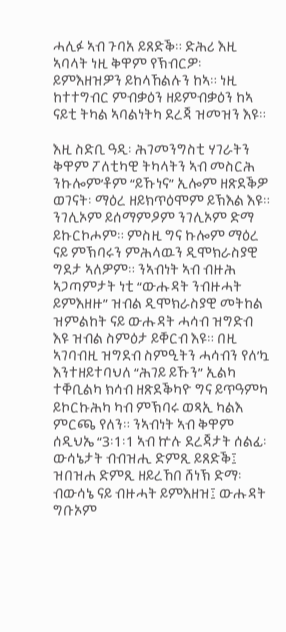ሓሊፉ ኣብ ጉባአ ይጸድቕ። ድሕሪ እዚ ኣባላት ነዚ ቅዋም የኽብርዎ፡ ይምእዘዝዎን ይከላኸልሉን ከኣ። ነዚ ከተተግብር ምብቃዕን ዘይምብቃዕን ከኣ ናይቲ ትካል ኣባልነትካ ደረጃ ዝመዝን እዩ።

እዚ ስድቢ ዓዲ፡ ሕገመንግስቲ ሃገራትን ቅዋም ፖለቲካዊ ትካላትን ኣብ መስርሕ ንኩሎም’ቶም “ይኹነና” ኢሎም ዘጽደቕዎ ወገናት፡ ማዕረ ዘይክጥዕሞም ይኽእል እዩ። ንገሊኦም ይሰማምዖም ንገሊኦም ድማ ይኩርኮሖም። ምስዚ ግና ኩሎም ማዕረ ናይ ምኽባሩን ምሕላዉን ዲሞክራስያዊ ግደታ ኣለዎም። ንኣብነት ኣብ ብዙሕ ኣጋጣምታት ነቲ “ውሑዳት ንብዙሓት ይምእዘዙ” ዝብል ዲሞክራስያዊ መትከል ዝምልከት ናይ ውሑዳት ሓሳብ ዝግድብ እዩ ዝብል ስምዕታ ይቐርብ እዩ። በዚ ኣገባብዚ ዝግደብ ስምዒትን ሓሳብን የለ’ኳ እንተዘይተባህለ “ሕገይ ይኹን” ኢልካ ተቐቢልካ ክሳብ ዘጽደቕካዮ ግና ይጥዓምካ ይኮርኩሕካ ካብ ምኽባሩ ወጻኢ ካልእ ምርጫ የለን። ንኣብነት ኣብ ቅዋም ሰዲህኤ “3፡1፡1 ኣብ ኵሉ ደረጃታት ሰልፊ፡ ውሳኔታት ብብዝሒ ድምጺ ይጸድቕ፤ ዝበዝሐ ድምጺ ዘይረኸበ ሸነኽ ድማ፡ ብውሳኔ ናይ ብዙሓት ይምእዘዝ፤ ውሑዳት ግቡኦም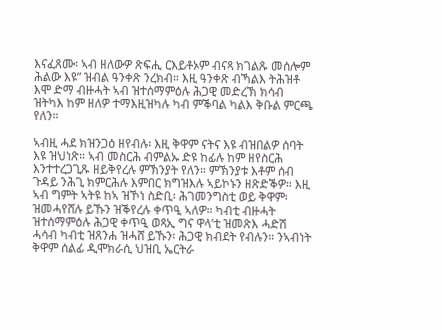እናፈጸሙ፡ ኣብ ዘለውዎ ጽፍሒ ርእይቶኦም ብናጻ ክገልጹ መሰሎም ሕልው እዩ” ዝብል ዓንቀጽ ንረክብ። እዚ ዓንቀጽ ብኻልእ ትሕዝቶ እሞ ድማ ብዙሓት ኣብ ዝተሰማምዕሉ ሕጋዊ መድረኽ ክሳብ ዝትካእ ከም ዘለዎ ተማእዚዝካሉ ካብ ምቕባል ካልእ ቅቡል ምርጫ የለን።

ኣብዚ ሓደ ክዝንጋዕ ዘየብሉ፡ እዚ ቅዋም ናትና እዩ ብዝበልዎ ሰባት እዩ ዝህነጽ። ኣብ መስርሕ ብምልኡ ድዩ ከፊሉ ከም ዘየስርሕ እንተተረጋጊጹ ዘይቅየረሉ ምኽንያት የለን። ምኽንያቱ እቶም ሰብ ጉዳይ ንሕጊ ክምርሕሉ እምበር ክግዝእሉ ኣይኮኑን ዘጽድቕዎ። እዚ ኣብ ግምት ኣትዩ ከኣ ዝኾነ ስድቢ፡ ሕገመንግስቲ ወይ ቅዋም፡ ዝመሓየሸሉ ይኹን ዝቕየረሉ ቀጥዒ ኣለዎ። ካብቲ ብዙሓት ዝተሰማምዕሉ ሕጋዊ ቀጥዒ ወጻኢ ግና ዋላ’ቲ ዝመጽእ ሓድሽ ሓሳብ ካብቲ ዝጸንሐ ዝሓሸ ይኹን፡ ሕጋዊ ክብደት የብሉን። ንኣብነት ቅዋም ሰልፊ ዲሞክራሲ ህዝቢ ኤርትራ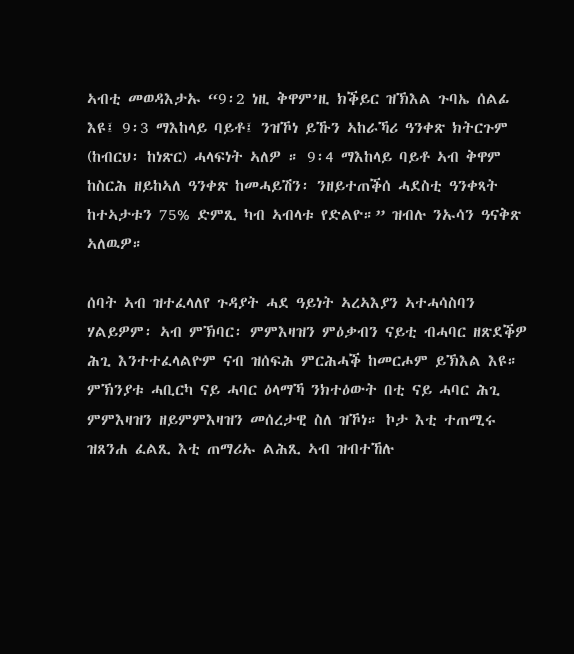ኣብቲ መወዳእታኡ “9፡2 ነዚ ቅዋም’ዚ ክቕይር ዝኽእል ጉባኤ ሰልፊ እዩ፤ 9፡3 ማእከላይ ባይቶ፤ ንዝኾነ ይኹን ኣከራኻሪ ዓንቀጽ ክትርጉም (ከብርህ፡ ከነጽር) ሓላፍነት ኣለዎ ። 9፡4 ማእከላይ ባይቶ ኣብ ቅዋም ከስርሕ ዘይከኣለ ዓንቀጽ ከመሓይሽን፡ ንዘይተጠቕሰ ሓደስቲ ዓንቀጻት ከተኣታቱን 75% ድምጺ ካብ ኣብላቱ የድልዮ።” ዝብሉ ንኡሳን ዓናቅጽ ኣለዉዎ።

ሰባት ኣብ ዝተፈላለየ ጉዳያት ሓደ ዓይነት ኣረኣእያን ኣተሓሳስባን ሃልይዎም፡ ኣብ ምኽባር፡ ምምእዛዝን ምዕቃብን ናይቲ ብሓባር ዘጽደቕዎ ሕጊ እንተተፈላልዮም ናብ ዝሰፍሕ ምርሕሓቕ ከመርሖም ይኽእል እዩ። ምኽንያቱ ሓቢርካ ናይ ሓባር ዕላማኻ ንክተዕውት በቲ ናይ ሓባር ሕጊ ምምእዛዝን ዘይምምእዛዝን መሰረታዊ ስለ ዝኾነ። ኮታ እቲ ተጠሚሩ ዝጸንሐ ፈልጺ እቲ ጠማሪኡ ልሕጺ ኣብ ዝብተኸሉ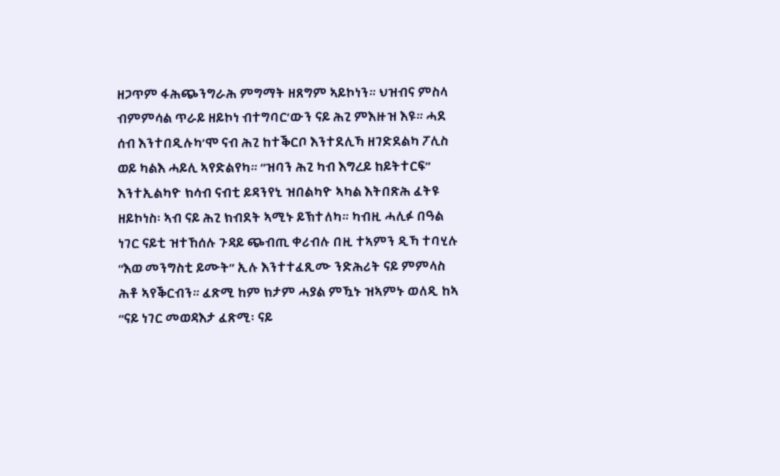ዘጋጥም ፋሕጭንግራሕ ምግማት ዘጸግም ኣይኮነን። ህዝብና ምስላ ብምምሳል ጥራይ ዘይኮነ ብተግባር’ውን ናይ ሕጊ ምእዙዝ እዩ። ሓደ ሰብ እንተበዲሉካ’ሞ ናብ ሕጊ ከተቕርቦ እንተደሊኻ ዘገድደልካ ፖሊስ ወይ ካልእ ሓይሊ ኣየድልየካ። “ዝባን ሕጊ ካብ እግረይ ከይትተርፍ” እንተኢልካዮ ክሳብ ናብቲ ይዳንየኒ ዝበልካዮ ኣካል እትበጽሕ ፈትዩ ዘይኮነስ፡ ኣብ ናይ ሕጊ ክብደት ኣሚኑ ይኽተለካ። ካብዚ ሓሊፉ በዓል ነገር ናይቲ ዝተኸሰሉ ጉዳይ ጭብጢ ቀሪብሉ በዚ ተኣምን ዲኻ ተባሂሉ “እወ መንግስቲ ይሙት” ኢሉ እንተተፈጺሙ ንድሕሪት ናይ ምምላስ ሕቶ ኣየቕርብን። ፈጽሚ ከም ክታም ሓያል ምዃኑ ዝኣምኑ ወለዲ ከኣ “ናይ ነገር መወዳእታ ፈጽሚ፡ ናይ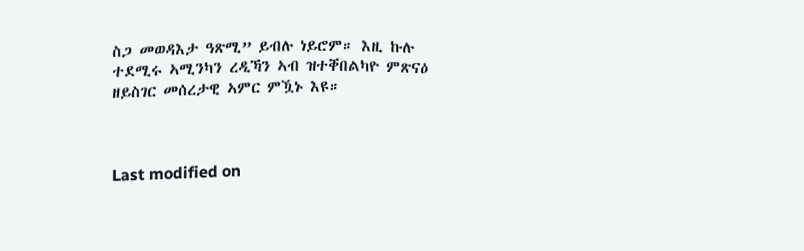ስጋ መወዳእታ ዓጽሚ” ይብሉ ነይሮም። እዚ ኩሉ ተደሚሩ ኣሚንካን ረዲኻን ኣብ ዝተቐበልካዮ ምጽናዕ ዘይስገር መሰረታዊ ኣምር ምዃኑ እዩ።



Last modified on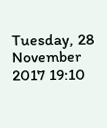Tuesday, 28 November 2017 19:10